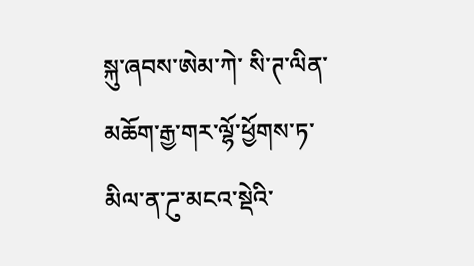སྐུ་ཞབས་ཨེམ་ཀེ་ སི་ཊ་ལིན་མཆོག་རྒྱ་གར་ལྷོ་ཕྱོགས་ཏ་མིལ་ན་ཌུ་མངའ་སྡེའི་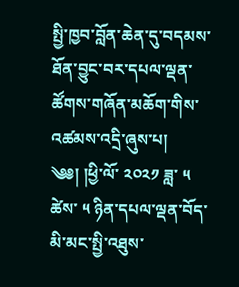སྤྱི་ཁྱབ་བློན་ཆེན་དུ་བདམས་ཐོན་བྱུང་བར་དཔལ་ལྡན་ཚོགས་གཞོན་མཆོག་གིས་འཚམས་འདྲི་ཞུས་པ།
༄༅། །ཕྱི་ལོ་ ༢༠༢༡ ཟླ་ ༥ ཚེས་ ༥ ཉིན་དཔལ་ལྡན་བོད་མི་མང་སྤྱི་འཐུས་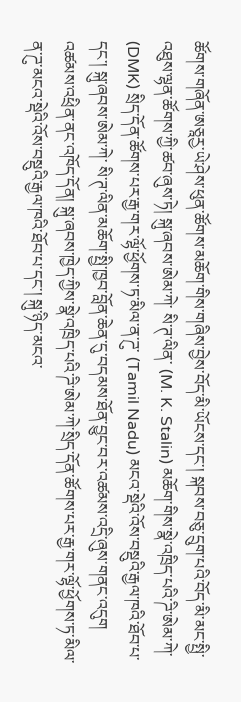ཚོགས་གཞོན་ཨཅཱརྱ་ཡེ་ཤེས་ཕུན་ཚོགས་མཆོག་གིས་གཞིས་བྱེས་བོད་མི་ཡོངས་དང་། སྐབས་བཅུ་དྲུག་པའི་བོད་མི་མང་སྤྱི་འཐུས་ལྷན་ཚོགས་ཀྱི་ཚབ་ཞུས་ཏེ། སྐུ་ཞབས་ཨེམ་ཀེ་ སི་ཊ་ལིན་ (M. K. Stalin) མཆོག་གིས་སྣེ་འཁྲིད་པའི་ཌི་ཨེམ་ཀེ་ (DMK) སྲིད་དོན་ཚོགས་པར་རྒྱ་གར་ལྷོ་ཕྱོགས་ཏ་མིལ་ན་ཌུ་ (Tamil Nadu) མངའ་སྡེའི་འོས་བསྡུའི་རྒྱལ་ཁའི་ཐོབ་པ་དང་། སྐུ་ཞབས་ཨེམ་ཀེ་ སི་ཊ་ལིན་མཆོག་སྤྱི་ཁྱབ་བློན་ཆེན་དུ་བདམས་ཐོན་བྱུང་བར་འཚམས་འདྲི་ཞུས་གནང་འདུག
འཚམས་འཕྲིན་ནང་འཁོད་དོན། སྐུ་ཞབས་ཁྱེད་ཀྱིས་སྣེ་འཁྲིད་པའི་ཌི་ཨེམ་ཀེ་སྲིད་དོན་ཚོགས་པར་རྒྱ་གར་ལྷོ་ཕྱོགས་ཏ་མིལ་ན་ཌུ་མངའ་སྡེའི་འོས་བསྡུའི་རྒྱལ་ཁའི་ཐོབ་པ་དང་། སྐུ་ཉིད་མངའ་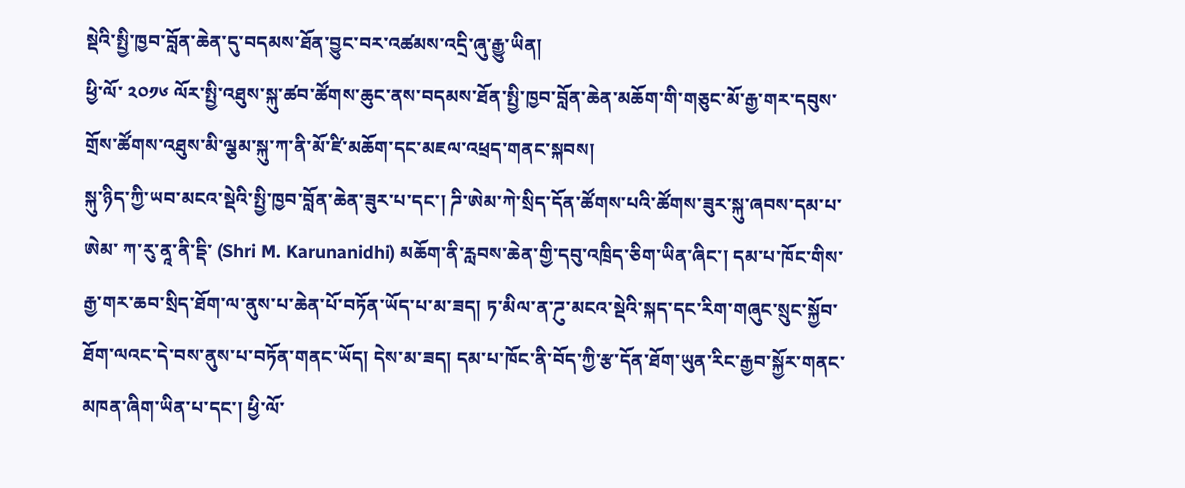སྡེའི་སྤྱི་ཁྱབ་བློན་ཆེན་དུ་བདམས་ཐོན་བྱུང་བར་འཚམས་འདྲི་ཞུ་རྒྱུ་ཡིན།
ཕྱི་ལོ་ ༢༠༡༦ ལོར་སྤྱི་འཐུས་སྐུ་ཚབ་ཚོགས་ཆུང་ནས་བདམས་ཐོན་སྤྱི་ཁྱབ་བློན་ཆེན་མཆོག་གི་གཅུང་མོ་རྒྱ་གར་དབུས་གྲོས་ཚོགས་འཐུས་མི་ལྕམ་སྐུ་ཀ་ནི་མོ་ཛི་མཆོག་དང་མཇལ་འཕྲད་གནང་སྐབས།
སྐུ་ཉིད་ཀྱི་ཡབ་མངའ་སྡེའི་སྤྱི་ཁྱབ་བློན་ཆེན་ཟུར་པ་དང་། ཌི་ཨེམ་ཀེ་སྲིད་དོན་ཚོགས་པའི་ཚོགས་ཟུར་སྐུ་ཞབས་དམ་པ་ཨེམ་ ཀ་རུ་ནཱ་ནི་དྡི་ (Shri M. Karunanidhi) མཆོག་ནི་རླབས་ཆེན་གྱི་དབུ་འཁྲིད་ཅིག་ཡིན་ཞིང་། དམ་པ་ཁོང་གིས་རྒྱ་གར་ཆབ་སྲིད་ཐོག་ལ་ནུས་པ་ཆེན་པོ་བཏོན་ཡོད་པ་མ་ཟད། ཏ་མིལ་ན་ཌུ་མངའ་སྡེའི་སྐད་དང་རིག་གཞུང་སྲུང་སྐྱོབ་ཐོག་ལའང་དེ་བས་ནུས་པ་བཏོན་གནང་ཡོད། དེས་མ་ཟད། དམ་པ་ཁོང་ནི་བོད་ཀྱི་རྩ་དོན་ཐོག་ཡུན་རིང་རྒྱབ་སྐྱོར་གནང་མཁན་ཞིག་ཡིན་པ་དང་། ཕྱི་ལོ་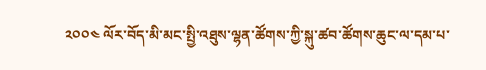༢༠༠༤ ལོར་བོད་མི་མང་སྤྱི་འཐུས་ལྷན་ཚོགས་ཀྱི་སྐུ་ཚབ་ཚོགས་ཆུང་ལ་དམ་པ་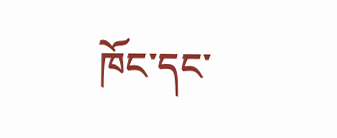ཁོང་དང་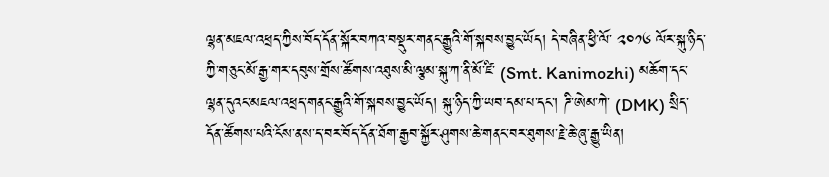ལྷན་མཇལ་འཕྲད་ཀྱིས་བོད་དོན་སྐོར་བཀའ་བསྡུར་གནང་རྒྱུའི་གོ་སྐབས་བྱུང་ཡོད། དེ་བཞིན་ཕྱི་ལོ་ ༢༠༡༦ ལོར་སྐུ་ཉིད་ཀྱི་གཅུང་མོ་རྒྱ་གར་དབུས་གྲོས་ཚོགས་འཐུས་མི་ལྕམ་སྐུ་ཀ་ནི་མོ་ཛི་ (Smt. Kanimozhi) མཆོག་དང་ལྷན་དུའང་མཇལ་འཕྲད་གནང་རྒྱུའི་གོ་སྐབས་བྱུང་ཡོད། སྐུ་ཉིད་ཀྱི་ཡབ་དམ་པ་དང་། ཌི་ཨེམ་ཀེ་ (DMK) སྲིད་དོན་ཚོགས་པའི་ངོས་ནས་ད་བར་བོད་དོན་ཐོག་རྒྱབ་སྐྱོར་ཤུགས་ཆེ་གནང་བར་ཐུགས་རྗེ་ཆེ་ཞུ་རྒྱུ་ཡིན།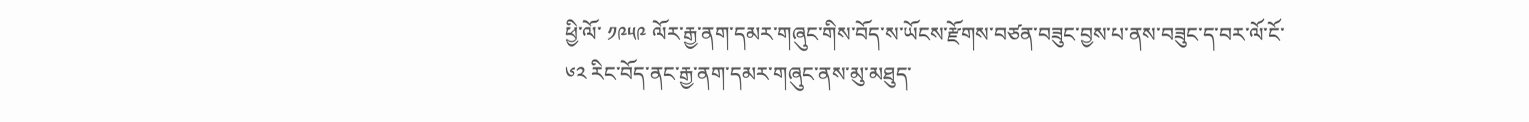ཕྱི་ལོ་ ༡༩༥༩ ལོར་རྒྱ་ནག་དམར་གཞུང་གིས་བོད་ས་ཡོངས་རྫོགས་བཙན་བཟུང་བྱས་པ་ནས་བཟུང་ད་བར་ལོ་ངོ་ ༦༢ རིང་བོད་ནང་རྒྱ་ནག་དམར་གཞུང་ནས་མུ་མཐུད་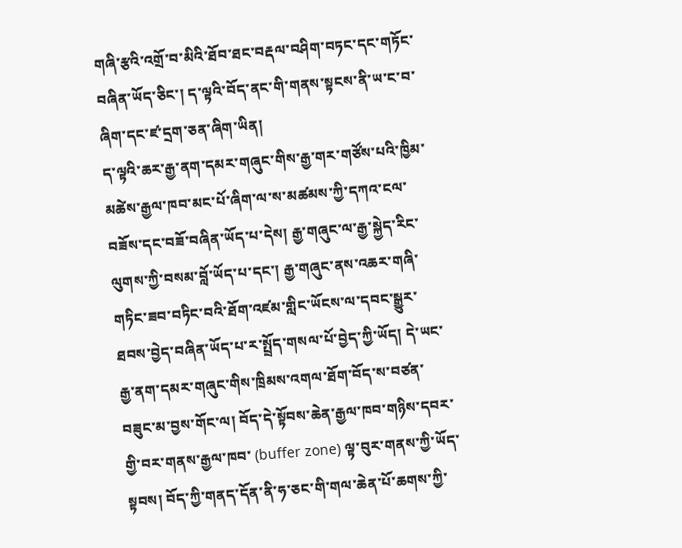གཞི་རྩའི་འགྲོ་བ་མིའི་ཐོབ་ཐང་བརྡལ་བཤིག་བཏང་དང་གཏོང་བཞིན་ཡོད་ཅིང་། ད་ལྟའི་བོད་ནང་གི་གནས་སྟངས་ནི་ཡ་ང་བ་ཞིག་དང་ཛ་དྲག་ཅན་ཞིག་ཡིན།
ད་ལྟའི་ཆར་རྒྱ་ནག་དམར་གཞུང་གིས་རྒྱ་གར་གཙོས་པའི་ཁྱིམ་མཚེས་རྒྱལ་ཁབ་མང་པོ་ཞིག་ལ་ས་མཚམས་ཀྱི་དཀའ་ངལ་བཟོས་དང་བཟོ་བཞིན་ཡོད་པ་དེས། རྒྱ་གཞུང་ལ་རྒྱ་སྐྱེད་རིང་ལུགས་ཀྱི་བསམ་བློ་ཡོད་པ་དང་། རྒྱ་གཞུང་ནས་འཆར་གཞི་གཏིང་ཟབ་བཏིང་བའི་ཐོག་འཛམ་གླིང་ཡོངས་ལ་དབང་སྒྱུར་ཐབས་བྱེད་བཞིན་ཡོད་པ་ར་སྤྲོད་གསལ་པོ་བྱེད་ཀྱི་ཡོད། དེ་ཡང་རྒྱ་ནག་དམར་གཞུང་གིས་ཁྲིམས་འགལ་ཐོག་བོད་ས་བཙན་བཟུང་མ་བྱས་གོང་ལ། བོད་དེ་སྟོབས་ཆེན་རྒྱལ་ཁབ་གཉིས་དབར་གྱི་བར་གནས་རྒྱལ་ཁབ་ (buffer zone) ལྟ་བུར་གནས་ཀྱི་ཡོད་སྟབས། བོད་ཀྱི་གནད་དོན་ནི་ཧ་ཅང་གི་གལ་ཆེན་པོ་ཆགས་ཀྱི་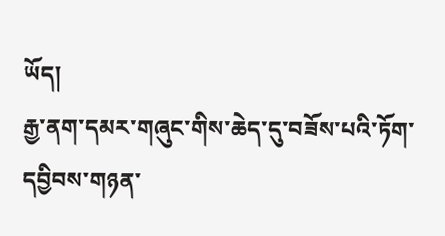ཡོད།
རྒྱ་ནག་དམར་གཞུང་གིས་ཆེད་དུ་བཟོས་པའི་ཏོག་དབྱིབས་གཉན་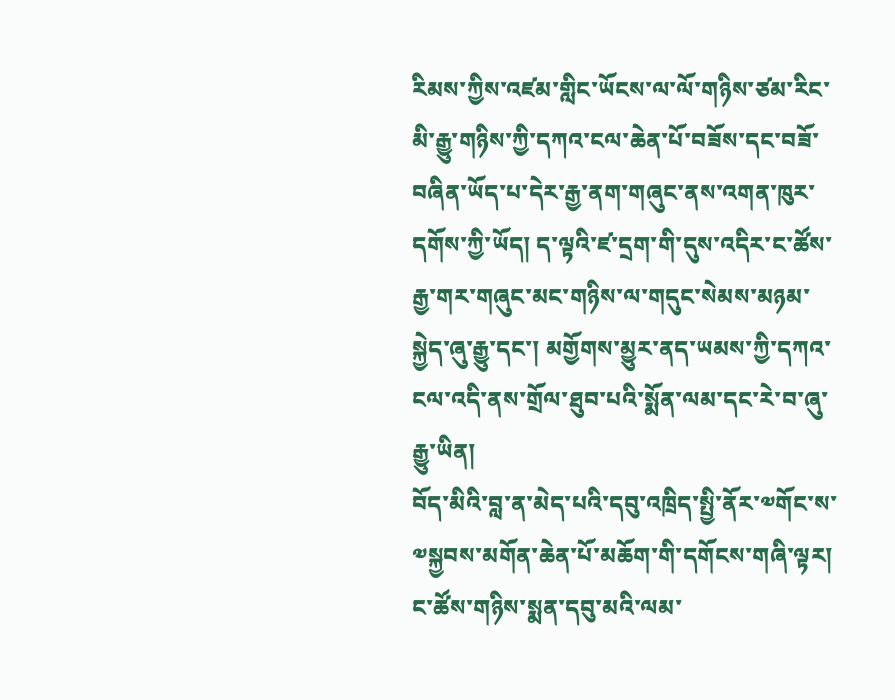རིམས་ཀྱིས་འཛམ་གླིང་ཡོངས་ལ་ལོ་གཉིས་ཙམ་རིང་མི་རྒྱུ་གཉིས་ཀྱི་དཀའ་ངལ་ཆེན་པོ་བཟོས་དང་བཟོ་བཞིན་ཡོད་པ་དེར་རྒྱ་ནག་གཞུང་ནས་འགན་ཁུར་དགོས་ཀྱི་ཡོད། ད་ལྟའི་ཛ་དྲག་གི་དུས་འདིར་ང་ཚོས་རྒྱ་གར་གཞུང་མང་གཉིས་ལ་གདུང་སེམས་མཉམ་སྐྱེད་ཞུ་རྒྱུ་དང་། མགྱོགས་མྱུར་ནད་ཡམས་ཀྱི་དཀའ་ངལ་འདི་ནས་གྲོལ་ཐུབ་པའི་སྨོན་ལམ་དང་རེ་བ་ཞུ་རྒྱུ་ཡིན།
བོད་མིའི་བླ་ན་མེད་པའི་དབུ་འཁྲིད་སྤྱི་ནོར་༧གོང་ས་༧སྐྱབས་མགོན་ཆེན་པོ་མཆོག་གི་དགོངས་གཞི་ལྟར། ང་ཚོས་གཉིས་སྨན་དབུ་མའི་ལམ་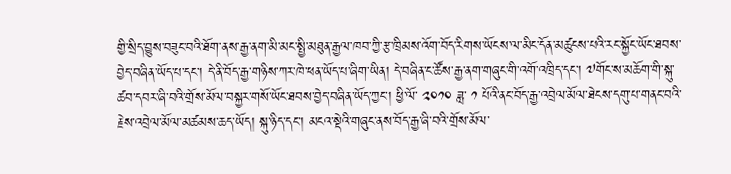གྱི་སྲིད་བྱུས་བཟུང་བའི་ཐོག་ནས་རྒྱ་ནག་མི་མང་སྤྱི་མཐུན་རྒྱལ་ཁབ་ཀྱི་རྩ་ཁྲིམས་འོག་བོད་རིགས་ཡོངས་ལ་མིང་དོན་མཚུངས་པའི་རང་སྐྱོང་ཡོང་ཐབས་བྱེད་བཞིན་ཡོད་པ་དང་། དེ་ནི་བོད་རྒྱ་གཉིས་ཀར་ཁེ་ཕན་ཡོད་པ་ཞིག་ཡིན། དེ་བཞིན་ང་ཚོས་རྒྱ་ནག་གཞུང་གི་འགོ་འཁྲིད་དང་། ༧གོང་ས་མཆོག་གི་སྐུ་ཚབ་དབར་ཞི་བའི་གྲོས་མོལ་བསྐྱར་གསོ་ཡོང་ཐབས་བྱེད་བཞིན་ཡོད་ཀྱང་། ཕྱི་ལོ་ ༢༠༡༠ ཟླ་ ༡ པོའི་ནང་བོད་རྒྱ་འབྲེལ་མོལ་ཐེངས་དགུ་པ་གནང་བའི་རྗེས་འབྲེལ་མོལ་མཚམས་ཆད་ཡོད། སྐུ་ཉིད་དང་། མངའ་སྡེའི་གཞུང་ནས་བོད་རྒྱ་ཞི་བའི་གྲོས་མོལ་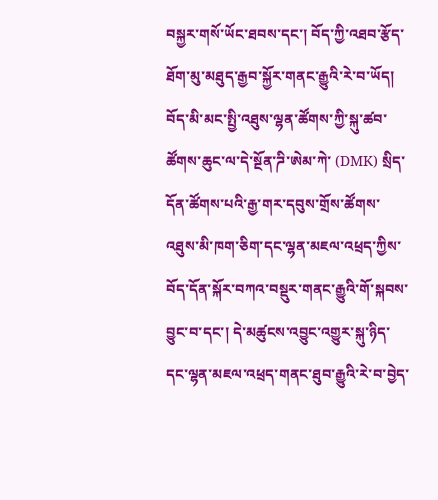བསྐྱར་གསོ་ཡོང་ཐབས་དང་། བོད་ཀྱི་འཐབ་རྩོད་ཐོག་མུ་མཐུད་རྒྱབ་སྐྱོར་གནང་རྒྱུའི་རེ་བ་ཡོད།
བོད་མི་མང་སྤྱི་འཐུས་ལྷན་ཚོགས་ཀྱི་སྐུ་ཚབ་ཚོགས་ཆུང་ལ་དེ་སྔོན་ཌི་ཨེམ་ཀེ་ (DMK) སྲིད་དོན་ཚོགས་པའི་རྒྱ་གར་དབུས་གྲོས་ཚོགས་འཐུས་མི་ཁག་ཅིག་དང་ལྷན་མཇལ་འཕྲད་ཀྱིས་བོད་དོན་སྐོར་བཀའ་བསྡུར་གནང་རྒྱུའི་གོ་སྐབས་བྱུང་བ་དང་། དེ་མཚུངས་འབྱུང་འགྱུར་སྐུ་ཉིད་དང་ལྷན་མཇལ་འཕྲད་གནང་ཐུབ་རྒྱུའི་རེ་བ་བྱེད་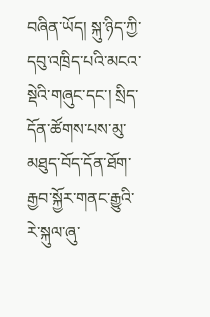བཞིན་ཡོད། སྐུ་ཉིད་ཀྱི་དབུ་འཁྲིད་པའི་མངའ་སྡེའི་གཞུང་དང་། སྲིད་དོན་ཚོགས་པས་མུ་མཐུད་བོད་དོན་ཐོག་རྒྱབ་སྐྱོར་གནང་རྒྱུའི་རེ་སྐུལ་ཞུ་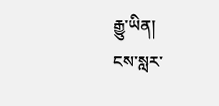རྒྱུ་ཡིན།
ངས་སླར་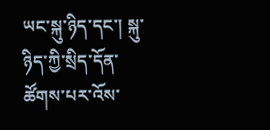ཡང་སྐུ་ཉིད་དང་། སྐུ་ཉིད་ཀྱི་སྲིད་དོན་ཚོགས་པར་འོས་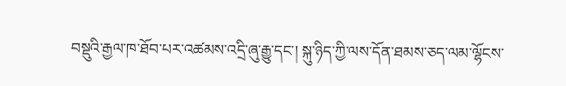བསྡུའི་རྒྱལ་ཁ་ཐོབ་པར་འཚམས་འདྲི་ཞུ་རྒྱུ་དང་། སྐུ་ཉིད་ཀྱི་ལས་དོན་ཐམས་ཅད་ལམ་ལྷོངས་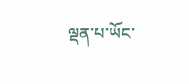ལྡན་པ་ཡོང་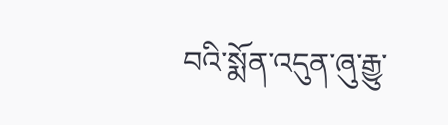བའི་སྨོན་འདུན་ཞུ་རྒྱུ་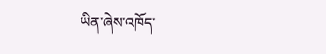ཡིན་ཞེས་འཁོད་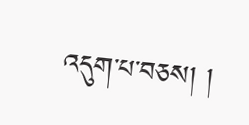འདུག་པ་བཅས། །